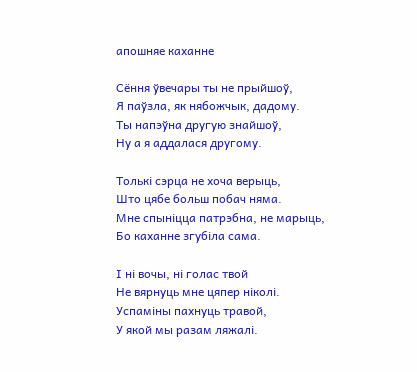апошняе каханне

Сёння ўвечары ты не прыйшоў,
Я паўзла, як нябожчык, дадому.
Ты напэўна другую знайшоў,
Ну а я аддалася другому.

Толькі сэрца не хоча верыць,
Што цябе больш побач няма.
Мне спыніцца патрэбна, не марыць,
Бо каханне згубіла сама.

І ні вочы, ні голас твой
Не вярнуць мне цяпер ніколі.
Успаміны пахнуць травой,
У якой мы разам ляжалі.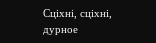Сціхні, сціхні, дурное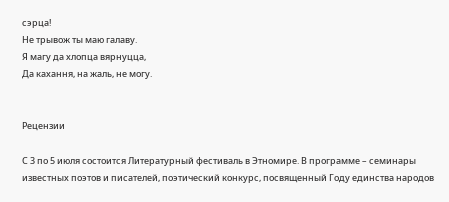сэрца!
Не трывож ты маю галаву.
Я магу да хлопца вярнуцца,
Да кахання, на жаль, не могу.


Рецензии

С 3 по 5 июля состоится Литературный фестиваль в Этномире. В программе – семинары известных поэтов и писателей, поэтический конкурс, посвященный Году единства народов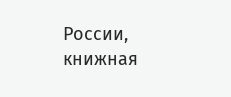России, книжная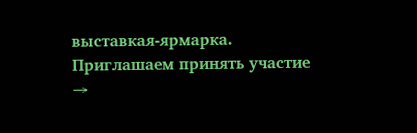выставкая-ярмарка. Приглашаем принять участие →